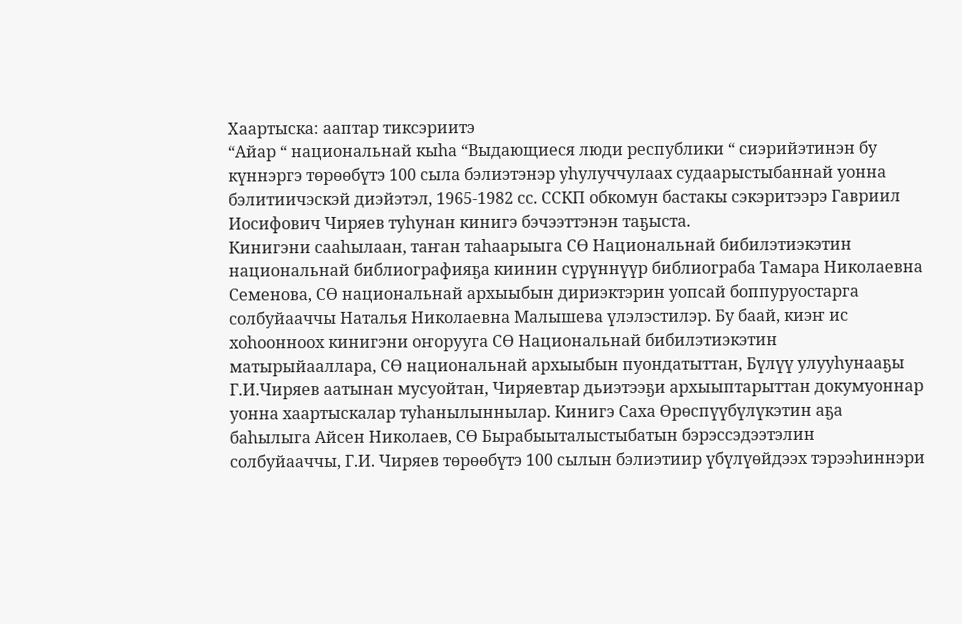Хаартыска: ааптар тиксэриитэ
“Айар “ национальнай кыһа “Выдающиеся люди республики “ сиэрийэтинэн бу күннэргэ төрөөбүтэ 100 сыла бэлиэтэнэр уһулуччулаах судаарыстыбаннай уонна бэлитиичэскэй диэйэтэл, 1965-1982 сс. ССКП обкомун бастакы сэкэритээрэ Гавриил Иосифович Чиряев туһунан кинигэ бэчээттэнэн таҕыста.
Кинигэни сааһылаан, таҥан таһаарыыга СӨ Национальнай бибилэтиэкэтин национальнай библиографияҕа киинин сүрүннүүр библиограба Тамара Николаевна Семенова, СӨ национальнай архыыбын дириэктэрин уопсай боппуруостарга солбуйааччы Наталья Николаевна Малышева үлэлэстилэр. Бу баай, киэҥ ис хоһоонноох кинигэни оҥорууга СӨ Национальнай бибилэтиэкэтин матырыйааллара, СӨ национальнай архыыбын пуондатыттан, Бүлүү улууһунааҕы Г.И.Чиряев аатынан мусуойтан, Чиряевтар дьиэтээҕи архыыптарыттан докумуоннар уонна хаартыскалар туһанылыннылар. Кинигэ Саха Өрөспүүбүлүкэтин аҕа баһылыга Айсен Николаев, СӨ Бырабыыталыстыбатын бэрэссэдээтэлин солбуйааччы, Г.И. Чиряев төрөөбүтэ 100 сылын бэлиэтиир үбүлүөйдээх тэрээһиннэри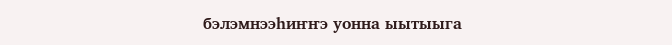бэлэмнээһиҥҥэ уонна ыытыыга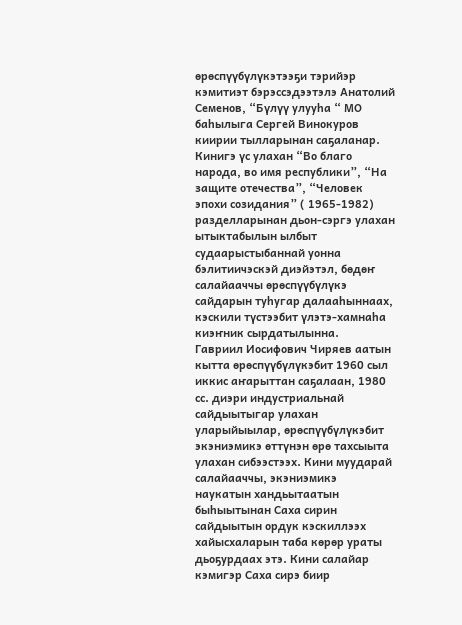өрөспүүбүлүкэтээҕи тэрийэр кэмитиэт бэрэссэдээтэлэ Анатолий Семенов, “Бүлүү улууһа “ МО баһылыга Сергей Винокуров киирии тылларынан саҕаланар.
Кинигэ үс улахан “Во благо народа, во имя республики”, “На защите отечества”, “Человек эпохи созидания” ( 1965-1982) разделларынан дьон-сэргэ улахан ытыктабылын ылбыт судаарыстыбаннай уонна бэлитиичэскэй диэйэтэл, бөдөҥ салайааччы өрөспүүбүлүкэ сайдарын туһугар далааһыннаах, кэскили түстээбит үлэтэ-хамнаһа киэҥник сырдатылынна.
Гавриил Иосифович Чиряев аатын кытта өрөспүүбүлүкэбит 1960 сыл иккис аҥарыттан саҕалаан, 1980 сс. диэри индустриальнай сайдыытыгар улахан уларыйыылар, өрөспүүбүлүкэбит экэниэмикэ өттүнэн өрө тахсыыта улахан сибээстээх. Кини муударай салайааччы, экэниэмикэ наукатын хандьытаатын быһыытынан Саха сирин сайдыытын ордук кэскиллээх хайысхаларын таба көрөр ураты дьоҕурдаах этэ. Кини салайар кэмигэр Саха сирэ биир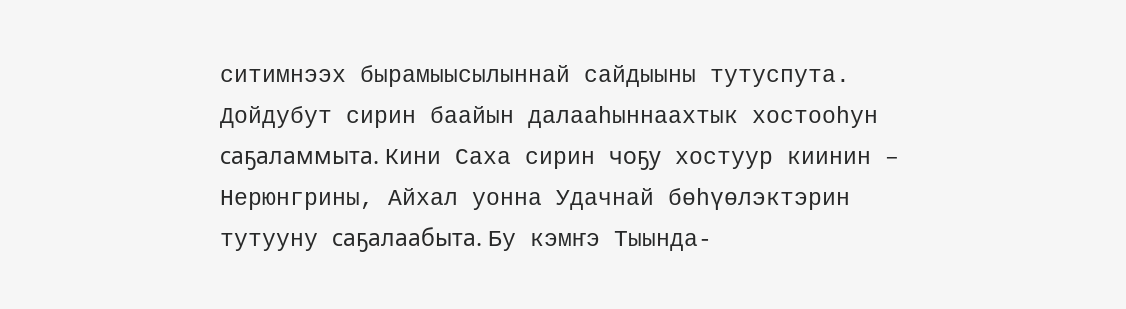ситимнээх бырамыысылыннай сайдыыны тутуспута. Дойдубут сирин баайын далааһыннаахтык хостооһун саҕаламмыта. Кини Саха сирин чоҕу хостуур киинин – Нерюнгрины, Айхал уонна Удачнай бөһүөлэктэрин тутууну саҕалаабыта. Бу кэмҥэ Тыында-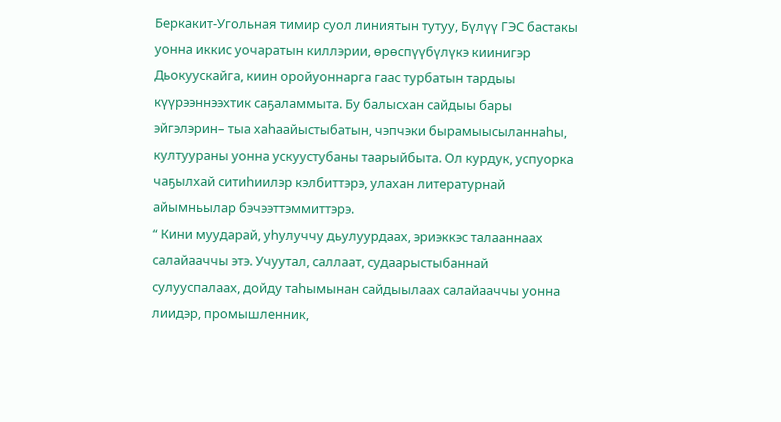Беркакит-Угольная тимир суол линиятын тутуу, Бүлүү ГЭС бастакы уонна иккис уочаратын киллэрии, өрөспүүбүлүкэ киинигэр Дьокуускайга, киин оройуоннарга гаас турбатын тардыы күүрээннээхтик саҕаламмыта. Бу балысхан сайдыы бары эйгэлэрин– тыа хаһаайыстыбатын, чэпчэки бырамыысыланнаһы, култуураны уонна ускуустубаны таарыйбыта. Ол курдук, успуорка чаҕылхай ситиһиилэр кэлбиттэрэ, улахан литературнай айымньылар бэчээттэммиттэрэ.
“ Кини муударай, уһулуччу дьулуурдаах, эриэккэс талааннаах салайааччы этэ. Учуутал, саллаат, судаарыстыбаннай сулууспалаах, дойду таһымынан сайдыылаах салайааччы уонна лиидэр, промышленник,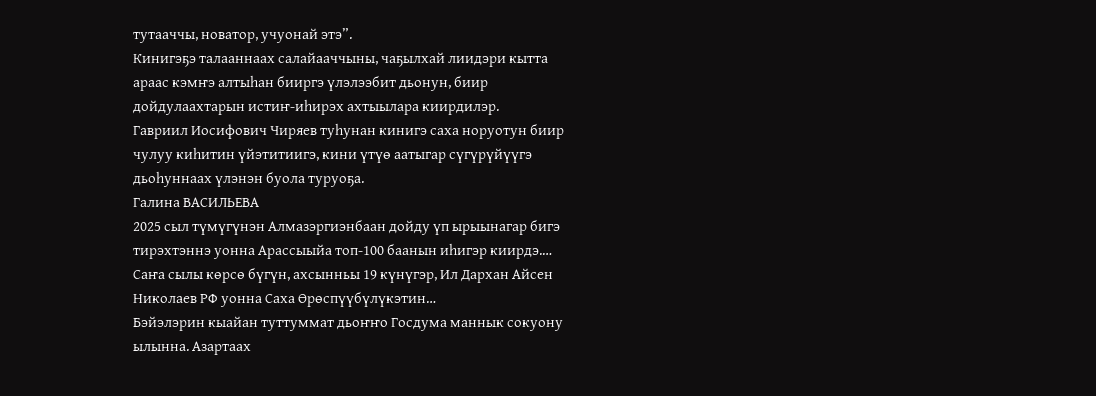тутааччы, новатор, учуонай этэ”.
Кинигэҕэ талааннаах салайааччыны, чаҕылхай лиидэри кытта араас кэмҥэ алтыһан бииргэ үлэлээбит дьонун, биир дойдулаахтарын истиҥ-иһирэх ахтыылара киирдилэр.
Гавриил Иосифович Чиряев туһунан кинигэ саха норуотун биир чулуу киһитин үйэтитиигэ, кини үтүө аатыгар сүгүрүйүүгэ дьоһуннаах үлэнэн буола туруоҕа.
Галина ВАСИЛЬЕВА
2025 сыл түмүгүнэн Алмазэргиэнбаан дойду үп ырыынагар бигэ тирэхтэннэ уонна Арассыыйа топ-100 баанын иһигэр киирдэ.…
Саҥа сылы көрсө бүгүн, ахсынньы 19 күнүгэр, Ил Дархан Айсен Николаев РФ уонна Саха Өрөспүүбүлүкэтин…
Бэйэлэрин кыайан туттуммат дьоҥҥо Госдума маннык сокуону ылынна. Азартаах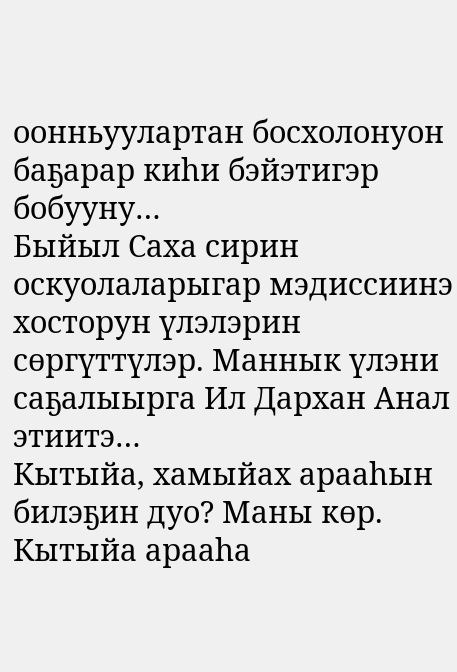оонньуулартан босхолонуон баҕарар киһи бэйэтигэр бобууну…
Быйыл Саха сирин оскуолаларыгар мэдиссиинэ хосторун үлэлэрин сөргүттүлэр. Маннык үлэни саҕалыырга Ил Дархан Анал этиитэ…
Кытыйа, хамыйах арааһын билэҕин дуо? Маны көр. Кытыйа арааһа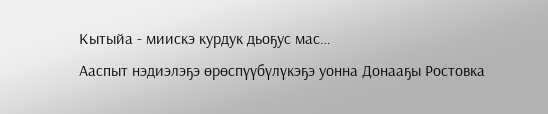Кытыйа - миискэ курдук дьоҕус мас…
Ааспыт нэдиэлэҕэ өрөспүүбүлүкэҕэ уонна Донааҕы Ростовка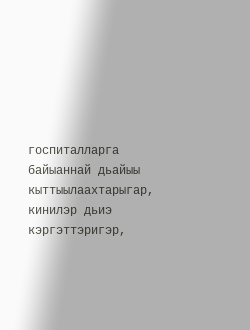госпиталларга байыаннай дьайыы кыттыылаахтарыгар, кинилэр дьиэ кэргэттэригэр,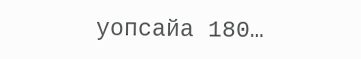уопсайа 180…